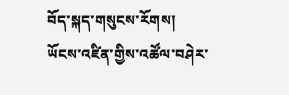བོད་སྐད་གསུངས་རོགས།
ཡོངས་འཛིན་གྱིས་འཚོལ་བཤེར་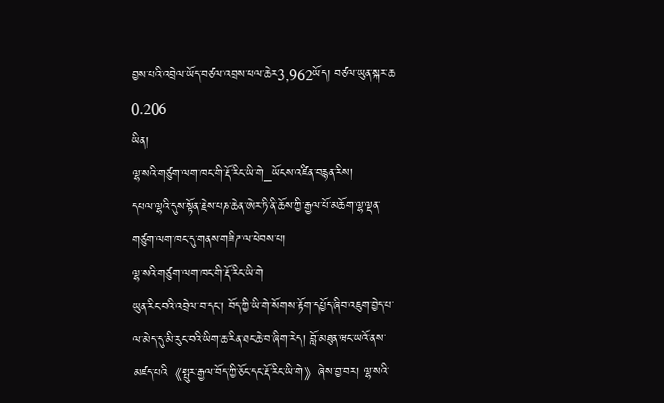བྱས་པའི་འབྲེལ་ཡོད་བཙལ་འབྲས་ཕལ་ཆེར3,962ཡོད། བཙལ་ཡུན་སྐར་ཆ 0.206
ཡིན།
ལྷ་སའི་གཙུག་ལག་ཁང་གི་རྡོ་རིང་ཡི་གེ_ཡོངས་འཛིན་བརྙན་རིས།
དཔལ་ལྷའི་དུས་སྟོན་རྗེས་པཎ་ཆེན་ཨེར་ཏི་ནི་ཆོས་ཀྱི་རྒྱལ་པོ་མཆོག་ལྷ་ལྡན་གཙུག་ལག་ཁང་དུ་གནས་གཟིཌ་ལ་ཕེབས་པ།
ལྷ་སའི་གཙུག་ལག་ཁང་གི་རྡོ་རིང་ཡི་གེ
ཡུན་རིང་བའི་འབྲེལ་བ་དང་། བོད་ཀྱི་ཡི་གེ་སོགས་རྟོག་དཔྱོད་ཞིབ་འཇུག་བྱེད་པ་ལ་མེད་དུ་མི་རུང་བའི་ཡིག་ཆ་རིན་ཐང་ཆེ་བ་ཞིག་རེད། བློ་མཐུན་ཝང་ཡའོ་ནས་མཛད་པའི《སྤུར་རྒྱལ་བོད་ཀྱི་ཅོང་དང་རྡོ་རིང་ཡི་གེ》ཞེས་བྱ་བར། ལྷ་སའི་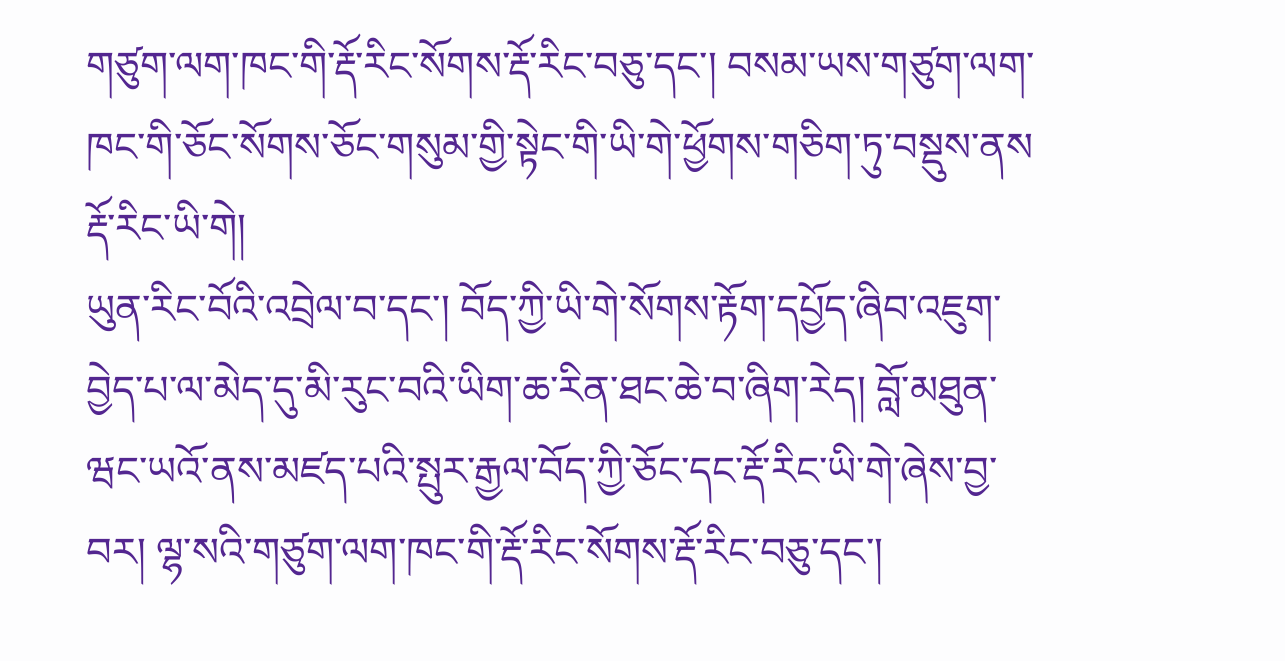གཙུག་ལག་ཁང་གི་རྡོ་རིང་སོགས་རྡོ་རིང་བཅུ་དང་། བསམ་ཡས་གཙུག་ལག་ཁང་གི་ཅོང་སོགས་ཅོང་གསུམ་གྱི་སྟེང་གི་ཡི་གེ་ཕྱོགས་གཅིག་ཏུ་བསྡུས་ནས
རྡོ་རིང་ཡི་གེ།
ཡུན་རིང་བོའི་འབྲེལ་བ་དང་། བོད་ཀྱི་ཡི་གེ་སོགས་རྟོག་དཔྱོད་ཞིབ་འཇུག་བྱེད་པ་ལ་མེད་དུ་མི་རུང་བའི་ཡིག་ཆ་རིན་ཐང་ཆེ་བ་ཞིག་རེད། བློ་མཐུན་ཝང་ཡའོ་ནས་མཛད་པའི་སྤུར་རྒྱལ་བོད་ཀྱི་ཅོང་དང་རྡོ་རིང་ཡི་གེ་ཞེས་བྱ་བར། ལྷ་སའི་གཙུག་ལག་ཁང་གི་རྡོ་རིང་སོགས་རྡོ་རིང་བཅུ་དང་།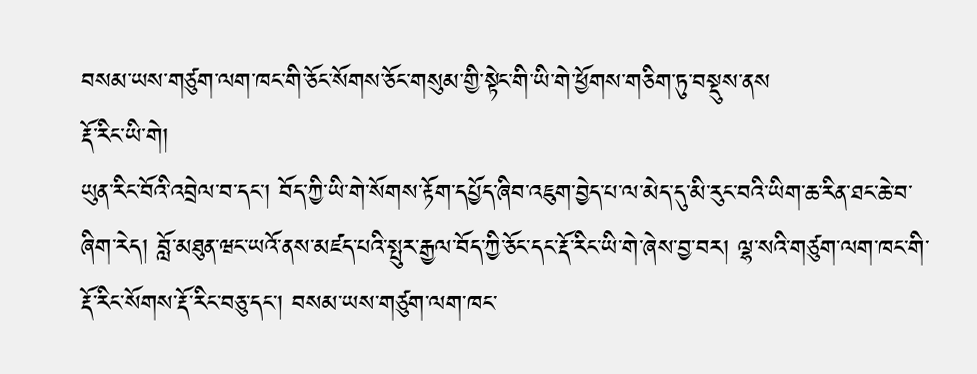བསམ་ཡས་གཙུག་ལག་ཁང་གི་ཅོང་སོགས་ཅོང་གསུམ་གྱི་སྟེང་གི་ཡི་གེ་ཕྱོགས་གཅིག་ཏུ་བསྡུས་ནས
རྡོ་རིང་ཡི་གེ།
ཡུན་རིང་བོའི་འབྲེལ་བ་དང་། བོད་ཀྱི་ཡི་གེ་སོགས་རྟོག་དཔྱོད་ཞིབ་འཇུག་བྱེད་པ་ལ་མེད་དུ་མི་རུང་བའི་ཡིག་ཆ་རིན་ཐང་ཆེ་བ་ཞིག་རེད། བློ་མཐུན་ཝང་ཡའོ་ནས་མཛད་པའི་སྤུར་རྒྱལ་བོད་ཀྱི་ཅོང་དང་རྡོ་རིང་ཡི་གེ་ཞེས་བྱ་བར། ལྷ་སའི་གཙུག་ལག་ཁང་གི་རྡོ་རིང་སོགས་རྡོ་རིང་བཅུ་དང་། བསམ་ཡས་གཙུག་ལག་ཁང་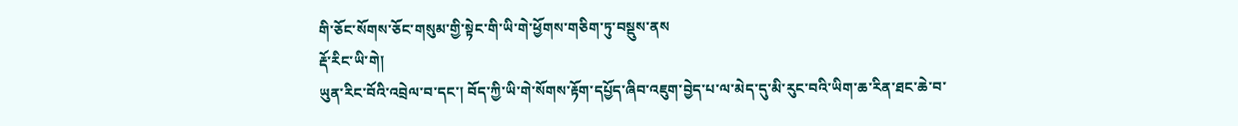གི་ཅོང་སོགས་ཅོང་གསུམ་གྱི་སྟེང་གི་ཡི་གེ་ཕྱོགས་གཅིག་ཏུ་བསྡུས་ནས
རྡོ་རིང་ཡི་གེ།
ཡུན་རིང་བོའི་འབྲེལ་བ་དང་། བོད་ཀྱི་ཡི་གེ་སོགས་རྟོག་དཔྱོད་ཞིབ་འཇུག་བྱེད་པ་ལ་མེད་དུ་མི་རུང་བའི་ཡིག་ཆ་རིན་ཐང་ཆེ་བ་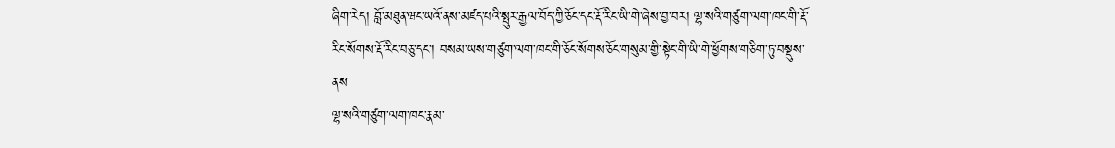ཞིག་རེད། བློ་མཐུན་ཝང་ཡའོ་ནས་མཛད་པའི་སྤུར་རྒྱལ་བོད་ཀྱི་ཅོང་དང་རྡོ་རིང་ཡི་གེ་ཞེས་བྱ་བར། ལྷ་སའི་གཙུག་ལག་ཁང་གི་རྡོ་རིང་སོགས་རྡོ་རིང་བཅུ་དང་། བསམ་ཡས་གཙུག་ལག་ཁང་གི་ཅོང་སོགས་ཅོང་གསུམ་གྱི་སྟེང་གི་ཡི་གེ་ཕྱོགས་གཅིག་ཏུ་བསྡུས་ནས
ལྷ་སའི་གཙུག་ལག་ཁང་རྣམ་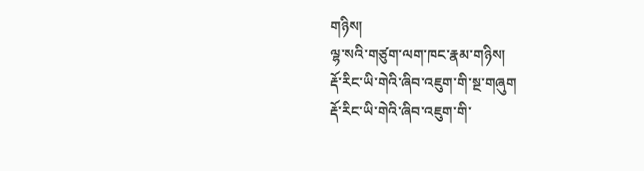གཉིས།
ལྷ་སའི་གཙུག་ལག་ཁང་རྣམ་གཉིས།
རྡོ་རིང་ཡི་གེའི་ཞིབ་འཇུག་གི་སྔ་གཞུག
རྡོ་རིང་ཡི་གེའི་ཞིབ་འཇུག་གི་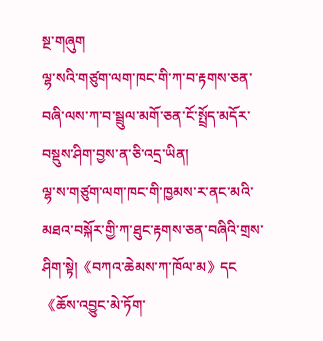སྔ་གཞུག
ལྷ་སའི་གཙུག་ལག་ཁང་གི་ཀ་བ་རྟགས་ཅན་བཞི་ལས་ཀ་བ་སྦྲུལ་མགོ་ཅན་ངོ་སྤྲོད་མདོར་བསྡུས་ཤིག་བྱས་ན་ཅི་འདྲ་ཡིན།
ལྷ་ས་གཙུག་ལག་ཁང་གི་ཁྱམས་ར་ནང་མའི་མཐའ་བསྐོར་གྱི་ཀ་ཐུང་རྟགས་ཅན་བཞིའི་གྲས་ཤིག་སྟེ།《བཀའ་ཆེམས་ཀ་ཁོལ་མ》དང《ཆོས་འབྱུང་མེ་ཏོག་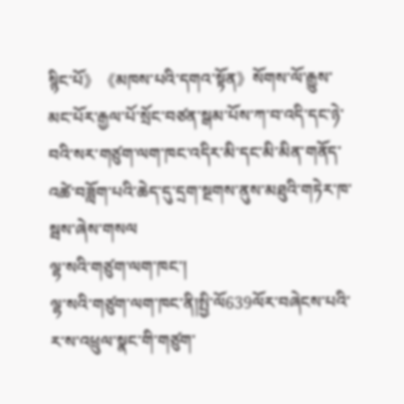སྙིང་པོ》《མཁས་པའི་དགའ་སྟོན》སོགས་ལོ་རྒྱུས་མང་པོར་རྒྱལ་པོ་སྲོང་བཙན་སྒམ་པོས་ཀ་བ་འདི་དང་ཉེ་བའི་སར་གཙུག་ལག་ཁང་འདིར་མི་དང་མི་མིན་གནོད་འཚེ་བཟློག་པའི་ཆེད་དུ་དྲག་སྔགས་ནུས་མཐུའི་གཏེར་ཁ་སྦས་ཞེས་གསལ
ལྷ་སའི་གཙུག་ལག་ཁང་།
ལྷ་སའི་གཙུག་ལག་ཁང་ནི།སྤྱི་ལོ639ལོར་བཞེངས་པའི་ར་ས་འཕྲུལ་སྣང་གི་གཙུག་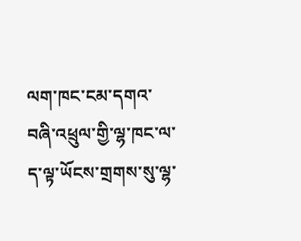ལག་ཁང་ངམ་དགའ་བཞི་འཕྲུལ་གྱི་ལྷ་ཁང་ལ་ད་ལྟ་ཡོངས་གྲགས་སུ་ལྷ་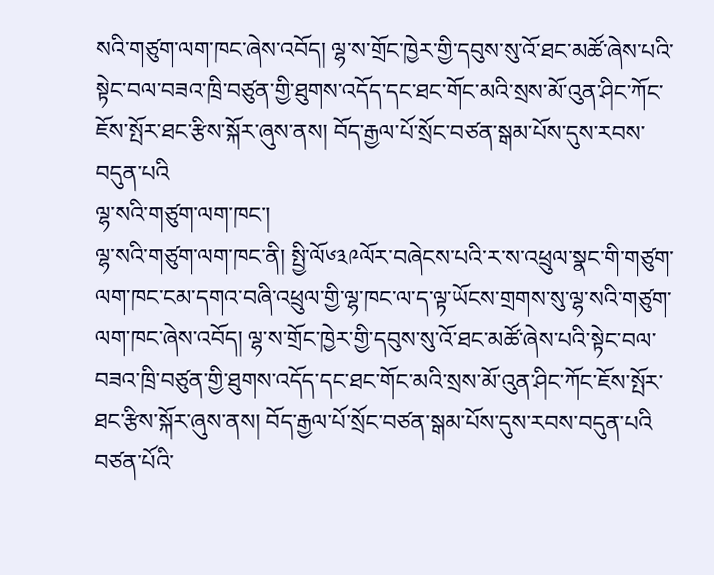སའི་གཙུག་ལག་ཁང་ཞེས་འབོད། ལྷ་ས་གྲོང་ཁྱེར་གྱི་དབུས་སུ་འོ་ཐང་མཚོ་ཞེས་པའི་སྟེང་བལ་བཟའ་ཁྲི་བཙུན་གྱི་ཐུགས་འདོད་དང་ཐང་གོང་མའི་སྲས་མོ་འུན་ཤིང་ཀོང་ཇོས་སྤོར་ཐང་རྩིས་སྐོར་ཞུས་ནས། བོད་རྒྱལ་པོ་སྲོང་བཙན་སྒམ་པོས་དུས་རབས་བདུན་པའི
ལྷ་སའི་གཙུག་ལག་ཁང་།
ལྷ་སའི་གཙུག་ལག་ཁང་ནི། སྤྱི་ལོ༦༣༩ལོར་བཞེངས་པའི་ར་ས་འཕྲུལ་སྣང་གི་གཙུག་ལག་ཁང་ངམ་དགའ་བཞི་འཕྲུལ་གྱི་ལྷ་ཁང་ལ་ད་ལྟ་ཡོངས་གྲགས་སུ་ལྷ་སའི་གཙུག་ལག་ཁང་ཞེས་འབོད། ལྷ་ས་གྲོང་ཁྱེར་གྱི་དབུས་སུ་འོ་ཐང་མཚོ་ཞེས་པའི་སྟེང་བལ་བཟའ་ཁྲི་བཙུན་གྱི་ཐུགས་འདོད་དང་ཐང་གོང་མའི་སྲས་མོ་འུན་ཤིང་ཀོང་ཇོས་སྤོར་ཐང་རྩིས་སྐོར་ཞུས་ནས། བོད་རྒྱལ་པོ་སྲོང་བཙན་སྒམ་པོས་དུས་རབས་བདུན་པའི
བཙན་པོའི་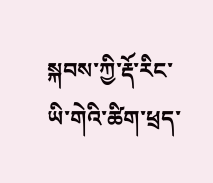སྐབས་ཀྱི་རྡོ་རིང་ཡི་གེའི་ཚིག་ཕྲད་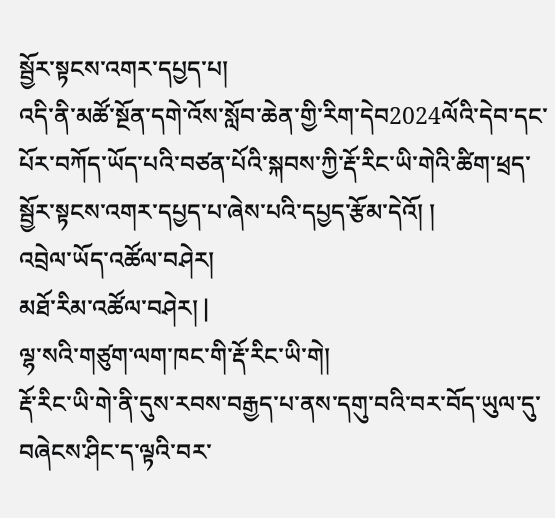སྦྱོར་སྟངས་འགར་དཔྱད་པ།
འདི་ནི་མཚོ་སྔོན་དགེ་འོས་སློབ་ཆེན་གྱི་རིག་དེབ2024ལོའི་དེབ་དང་པོར་བཀོད་ཡོད་པའི་བཙན་པོའི་སྐབས་ཀྱི་རྡོ་རིང་ཡི་གེའི་ཚིག་ཕྲད་སྦྱོར་སྟངས་འགར་དཔྱད་པ་ཞེས་པའི་དཔྱད་རྩོམ་དེའོ། །
འབྲེལ་ཡོད་འཚོལ་བཤེར།
མཐོ་རིམ་འཚོལ་བཤེར། |
ལྷ་སའི་གཙུག་ལག་ཁང་གི་རྡོ་རིང་ཡི་གེ།
རྡོ་རིང་ཡི་གེ་ནི་དུས་རབས་བརྒྱད་པ་ནས་དགུ་བའི་བར་བོད་ཡུལ་དུ་བཞེངས་ཤིང་ད་ལྟའི་བར་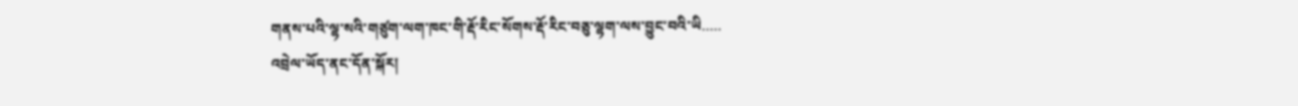གནས་པའི་ལྷ་སའི་གཙུག་ལག་ཁང་གི་རྡོ་རིང་སོགས་རྡོ་རིང་བཅུ་ལྷག་ལས་བྱུང་བའི་ཡི.....
འབྲེལ་ཡོད་ནང་དོན་སྐོར།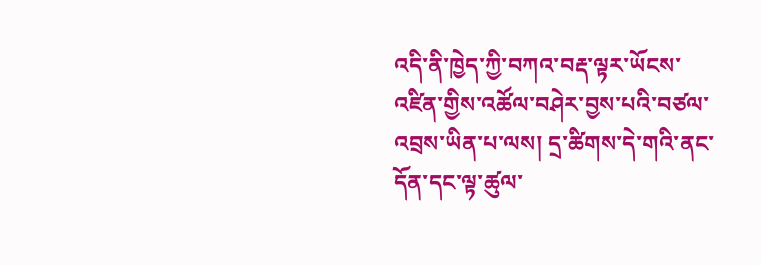འདི་ནི་ཁྱེད་ཀྱི་བཀའ་བརྡ་ལྟར་ཡོངས་འཛིན་གྱིས་འཚོལ་བཤེར་བྱས་པའི་བཙལ་འབྲས་ཡིན་པ་ལས། དྲ་ཚིགས་དེ་གའི་ནང་དོན་དང་ལྟ་ཚུལ་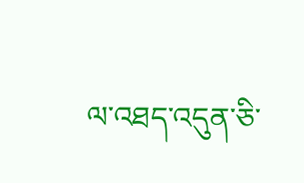ལ་འཐད་འདུན་ཅི་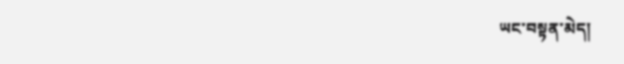ཡང་བསྟན་མེད།